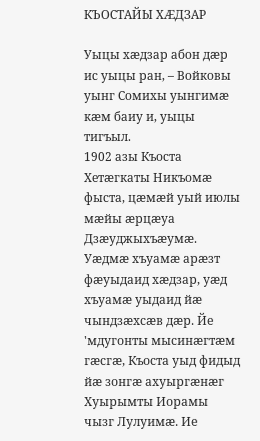КЪОСТАЙЫ ХÆДЗАР

Уыцы хæдзар абон дæр ис уыцы ран, – Войковы уынг Сомихы уынгимæ кæм баиу и, уыцы тигъыл.
1902 азы Къоста Хетæгкаты Никъомæ фыста, цæмæй уый июлы мæйы æрцæуа Дзæуджыхъæумæ. Уæдмæ хъуамæ арæзт фæуыдаид хæдзар, уæд хъуамæ уыдаид йæ чындзæхсæв дæр. Йе 'мдугонты мысинæгтæм гæсгæ, Къоста уыд фидыд йæ зонгæ ахуыргæнæг Хуырымты Иорамы чызг Лулуимæ. Ие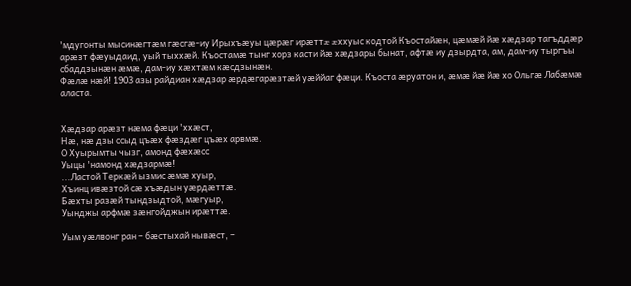'мдугонты мысинæгтæм гæсгæ-иу Ирыхъæуы цæрæг ирæттæ æххуыс кодтой Къостайæн, цæмæй йæ хæдзар тагъддæр арæзт фæуыдаид, уый тыххæй. Къостамæ тынг хорз касти йæ хæдзары бынат, афтæ иу дзырдта, ам, дам-иу тыргъы сбаддзынæн æмæ, дам-иу хæхтæм кæсдзынæн.
Фæлæ нæй! 1903 азы райдиан хæдзар æрдæгарæзтæй уæййаг фæци. Къоста æруатон и, æмæ йæ йæ хо Ольгæ Лабæмæ аласта.


Хæдзар арæзт нæма фæци 'ххæст,
Нæ, нæ дзы ссыд цъæх фæздæг цъæх арвмæ.
О Хуырымты чызг, амонд фæхæсс
Уыцы 'намонд хæдзармæ!
...Ластой Теркæй ызмис æмæ хуыр,
Хъинц ивæзтой сæ хъæдын уæрдæттæ.
Бæхты разæй тындзыдтой, мæгуыр,
Уынджы арфмæ зæнгойджын ирæттæ.

Уым уæлвонг ран – бæстыхай нывæст, –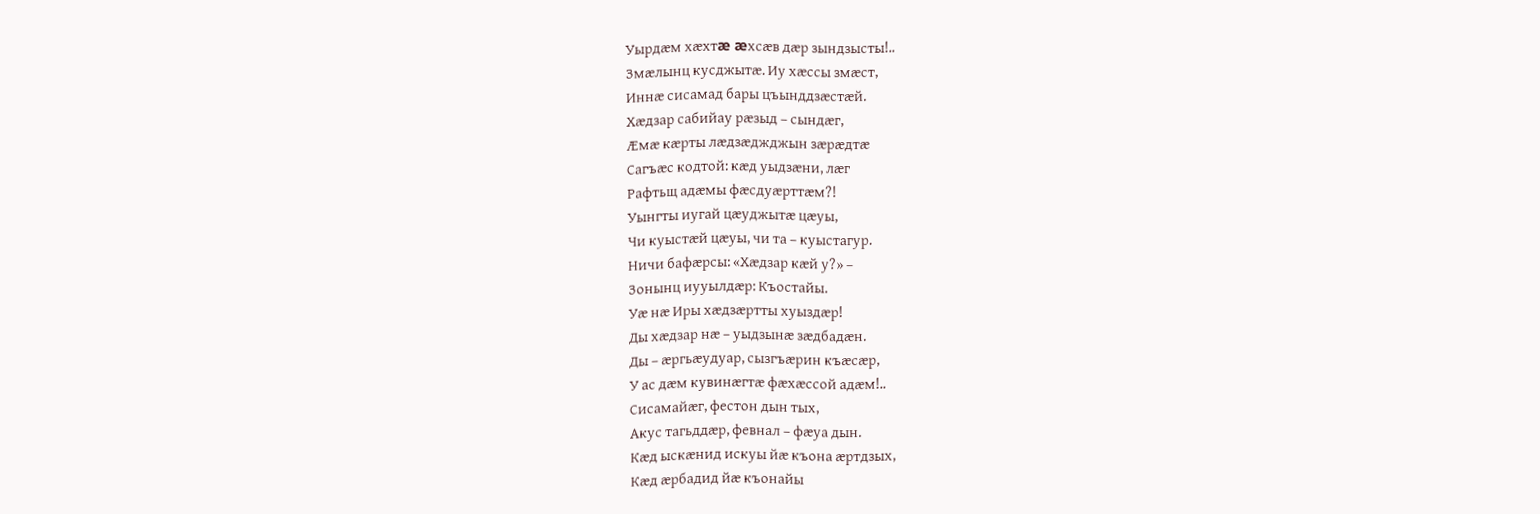Уырдæм хæхтæ æхсæв дæр зындзысты!..
Змæлынц кусджытæ. Иу хæссы змæст,
Иннæ сисамад бары цъынддзæстæй.
Хæдзар сабийау рæзыд – сындæг,
Æмæ кæрты лæдзæджджын зæрæдтæ
Сагъæс кодтой: кæд уыдзæни, лæг
Рафтьщ адæмы фæсдуæрттæм?!
Уынгты иугай цæуджытæ цæуы,
Чи куыстæй цæуы, чи та – куыстагур.
Ничи бафæрсы: «Хæдзар кæй у?» –
Зонынц иууылдæр: Къостайы.
Уæ нæ Иры хæдзæртты хуыздæр!
Ды хæдзар нæ – уыдзынæ зæдбадæн.
Ды – æргьæудуар, сызгъæрин къæсæр,
У ас дæм кувинæгтæ фæхæссой адæм!..
Сисамайæг, фестон дын тых,
Акус тагьддæр, февнал – фæуа дын.
Кæд ыскæнид искуы йæ къона æртдзых,
Кæд æрбадид йæ къонайы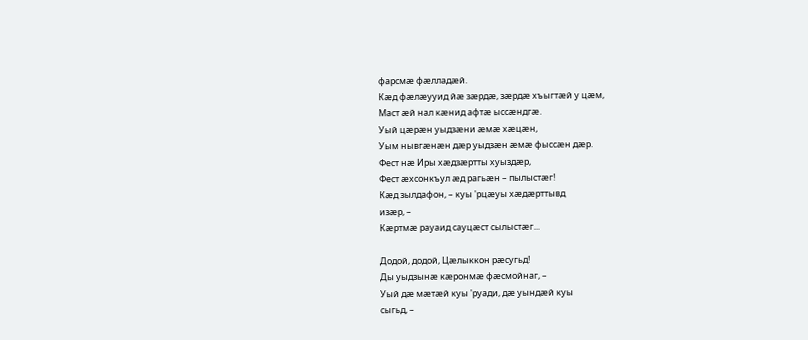фарсмæ фæлладæй.
Кæд фæлæууид йæ зæрдæ, зæрдæ хъыгтæй у цæм,
Маст æй нал кæнид афтæ ыссæндгæ.
Уый цæрæн уыдзæни æмæ хæцæн,
Уым нывгæнæн дæр уыдзæн æмæ фыссæн дæр.
Фест нæ Иры хæдзæртты хуыздæр,
Фест æхсонкъул æд рагьæн – пылыстæг!
Кæд зылдафон, – куы 'рцæуы хæдæрттывд
изæр, –
Кæртмæ рауаид сауцæст сылыстæг...

Додой, додой, Цæлыккон рæсугьд!
Ды уыдзынæ кæронмæ фæсмойнаг, –
Уый дæ мæтæй куы 'руади, дæ уындæй куы
сыгьд, –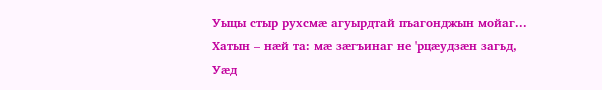Уыцы стыр рухсмæ агуырдтай пъагонджын мойаг...
Хатын – нæй та: мæ зæгъинаг не 'рцæудзæн загьд,
Уæд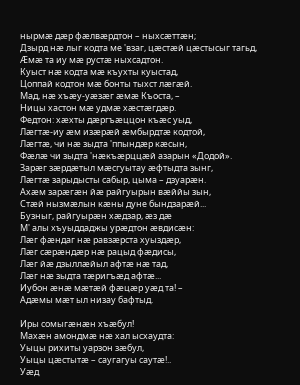нырмæ дæр фæлвæрдтон – ныхсæттæн;
Дзырд нæ лыг кодта ме 'взаг, цæстæй цæстысыг тагьд,
Æмæ та иу мæ рустæ ныхсадтон.
Куыст нæ кодта мæ къухты куыстад,
Цоппай кодтон мæ бонты тыхст лæгæй.
Мад, нæ хъæу-уæзæг æмæ Къоста, –
Ницы хастон мæ удмæ хæстæгдæр.
Федтон: хæхты дæргъæццон къæс уыд,
Лæгтæ-иу æм изæрæй æмбырдтæ кодтой,
Лæгтæ, чи нæ зыдта 'ппындæр кæсын,
Фæлæ чи зыдта 'нæкъæрццæй азарын «Додой».
Зарæг зæрдæтыл мæсгуытау æфтыдта зынг,
Лæгтæ зарыдысты сабыр, цыма – дзуарæн.
Ахæм зарæгæн йæ райгуырын вæййы зын,
Стæй нызмæлын кæны дуне бындзарæй...
Бузныг, райгуырæн хæдзар, æз дæ
М' алы хъуыддаджы урæдтон æвдисæн:
Лæг фæндаг нæ равзæрста хуыздæр,
Лæг сæрæндæр нæ рацыд фæдисы,
Лæг йæ дзыллæйыл афтæ нæ тад,
Лæг нæ зыдта тæригъæд афтæ...
Иубон æнæ мæтæй фæцæр уæд та! –
Адæмы мæт ыл низау бафтыд.

Иры сомыгæнæн хъæбул!
Махæн амондмæ нæ хал ысхаудта:
Уыцы рихиты уарзон зæбул,
Уыцы цæстытæ – саугагуы саутæ!..
Уæд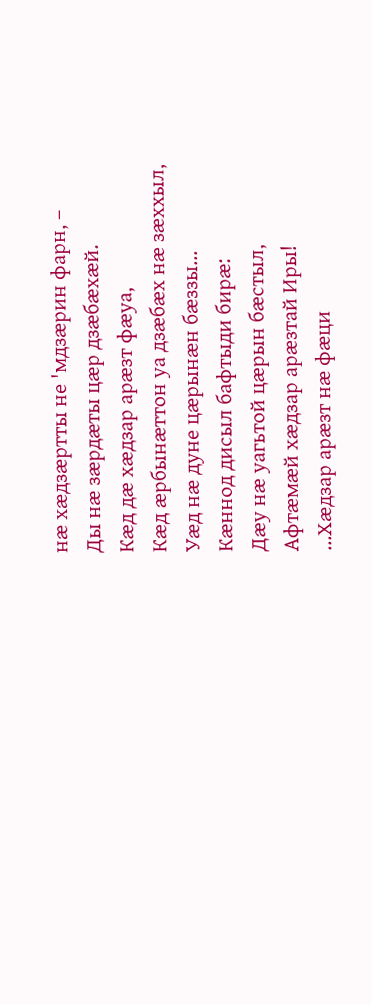нæ хæдзæртты не 'мдзæрин фарн, –
Ды нæ зæрдæты цæр дзæбæхæй.
Кæд дæ хæдзар арæзт фæуа,
Кæд æрбынæттон уа дзæбæх нæ зæххыл,
Уæд нæ дуне цæрынæн бæззы...
Кæннод дисыл бафтыди бирæ:
Дæу нæ уагьтой цæрын бæстыл,
Афтæмæй хæдзар арæзтай Иры!
...Хæдзар арæзт нæ фæци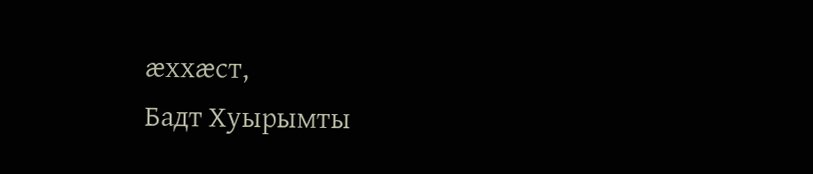æххæст,
Бадт Хуырымты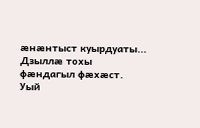æнæнтыст куырдуаты...
Дзыллæ тохы фæндагыл фæхæст.
Уый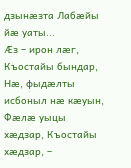дзынæзта Лабæйы йæ уаты...
Æз – ирон лæг, Къостайы бындар,
Нæ, фыдæлты исбоныл нæ кæуын,
Фæлæ уыцы хæдзар, Къостайы хæдзар, –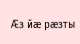Æз йæ рæзты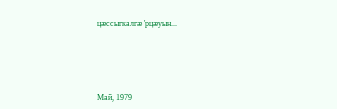цæссыгкалгæ 'рцæуын...





Май, 1979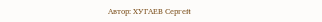Автор: ХУГАЕВ Сергей